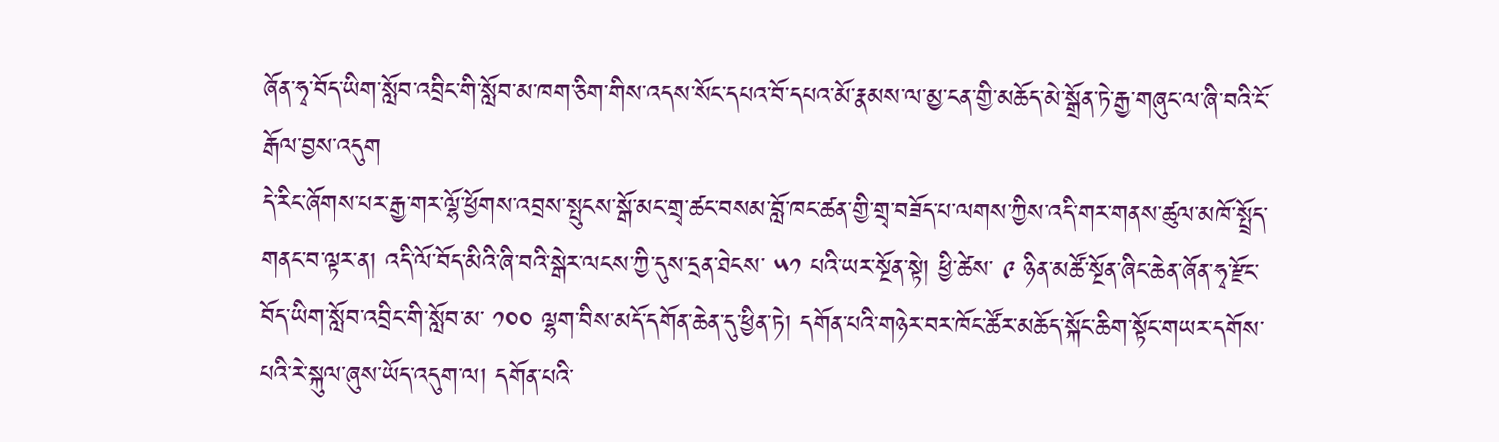ཞོན་ཧྭ་བོད་ཡིག་སློབ་འབྲིང་གི་སློབ་མ་ཁག་ཅིག་གིས་འདས་སོང་དཔའ་བོ་དཔའ་མོ་རྣམས་ལ་མྱ་ངན་གྱི་མཆོད་མེ་སྒྲོན་ཏེ་རྒྱ་གཞུང་ལ་ཞི་བའི་ངོ་རྒོལ་བྱས་འདུག
དེ་རིང་ཞོགས་པར་རྒྱ་གར་ལྷོ་ཕྱོགས་འབྲས་སྤུངས་སྒོ་མང་གྲྭ་ཚང་བསམ་བློ་ཁང་ཚན་གྱི་གྲྭ་བཟོད་པ་ལགས་ཀྱིས་འདི་གར་གནས་ཚུལ་མཁོ་སྤྲོད་གནང་བ་ལྟར་ན། འདི་ལོ་བོད་མིའི་ཞི་བའི་སྒེར་ལངས་ཀྱི་དུས་དྲན་ཐེངས་ ༥༡ པའི་ཡར་སྔོན་སྟེ། ཕྱི་ཚེས་ ༩ ཉིན་མཚོ་སྔོན་ཞིང་ཆེན་ཞོན་ཧྭ་རྫོང་བོད་ཡིག་སློབ་འབྲིང་གི་སློབ་མ་ ༡༠༠ ལྷག་བིས་མདོ་དགོན་ཆེན་དུ་ཕྱིན་ཏེ། དགོན་པའི་གཉེར་བར་ཁོང་ཚོར་མཆོད་སྐོང་ཆིག་སྟོང་གཡར་དགོས་པའི་རེ་སྐུལ་ཞུས་ཡོད་འདུག་ལ། དགོན་པའི་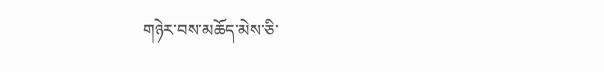གཉེར་བས་མཆོད་མེས་ཅི་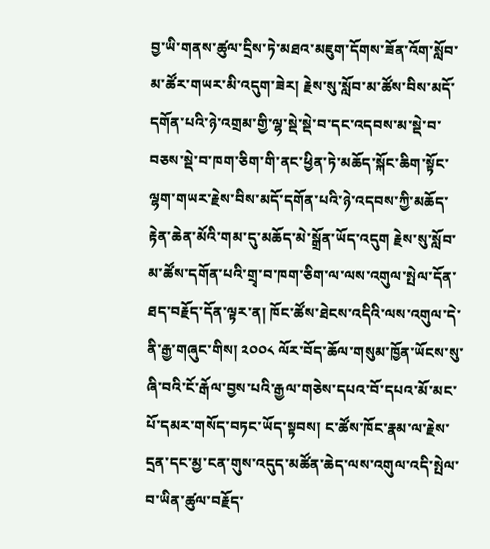བྱ་ཡི་གནས་ཚུལ་དྲིས་ཏེ་མཐའ་མཇུག་དོགས་ཟོན་འོག་སློབ་མ་ཚོར་གཡར་མི་འདུག་ཟེར། རྗེས་སུ་སློབ་མ་ཚོས་བིས་མདོ་དགོན་པའི་ཉེ་འགྲམ་གྱི་ལྷ་སྡེ་སྡེ་བ་དང་འདབས་མ་སྡེ་བ་བཅས་སྡེ་བ་ཁག་ཅིག་གི་ནང་ཕྱིན་ཏེ་མཆོད་སྐོང་ཆིག་སྟོང་ལྷག་གཡར་རྗེས་བིས་མདོ་དགོན་པའི་ཉེ་འདབས་ཀྱི་མཆོད་རྟེན་ཆེན་མོའི་གམ་དུ་མཆོད་མེ་སྒྲོན་ཡོད་འདུག རྗེས་སུ་སློབ་མ་ཚོས་དགོན་པའི་གྲྭ་བ་ཁག་ཅིག་ལ་ལས་འགུལ་སྤེལ་དོན་ཐད་བརྗོད་དོན་ལྟར་ན། ཁོང་ཚོས་ཐེངས་འདིའི་ལས་འགུལ་དེ་ནི་རྒྱ་གཞུང་གིས། ༢༠༠༨ ལོར་བོད་ཆོལ་གསུམ་ཁྱོན་ཡོངས་སུ་ཞི་བའི་ངོ་རྒོལ་བྱས་པའི་རྒྱལ་གཅེས་དཔའ་བོ་དཔའ་མོ་མང་པོ་དམར་གསོད་བཏང་ཡོད་སྟབས། ང་ཚོས་ཁོང་རྣམ་ལ་རྗེས་དྲན་དང་མྱ་ངན་གུས་འདུད་མཚོན་ཆེད་ལས་འགུལ་འདི་སྤེལ་བ་ཡིན་ཚུལ་བརྗོད་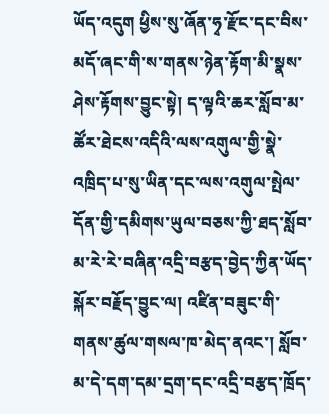ཡོད་འདུག ཕྱིས་སུ་ཞོན་ཧྭ་རྫོང་དང་བིས་མདོ་ཞང་གི་ས་གནས་ཉེན་རྟོག་མི་སྣས་ཤེས་རྟོགས་བྱུང་སྟེ། ད་ལྟའི་ཆར་སློབ་མ་ཚོར་ཐེངས་འདིའི་ལས་འགུལ་གྱི་སྣེ་འཁྲིད་པ་སུ་ཡིན་དང་ལས་འགུལ་སྤེལ་དོན་གྱི་དམིགས་ཡུལ་བཅས་ཀྱི་ཐད་སློབ་མ་རེ་རེ་བཞིན་འདྲི་བརྩད་བྱེད་ཀྱིན་ཡོད་སྐོར་བརྗོད་བྱུང་ལ། འཛིན་བཟུང་གི་གནས་ཚུལ་གསལ་ཁ་མེད་ནའང་། སློབ་མ་དེ་དག་དམ་དྲག་དང་འདྲི་བརྩད་ཁྲོད་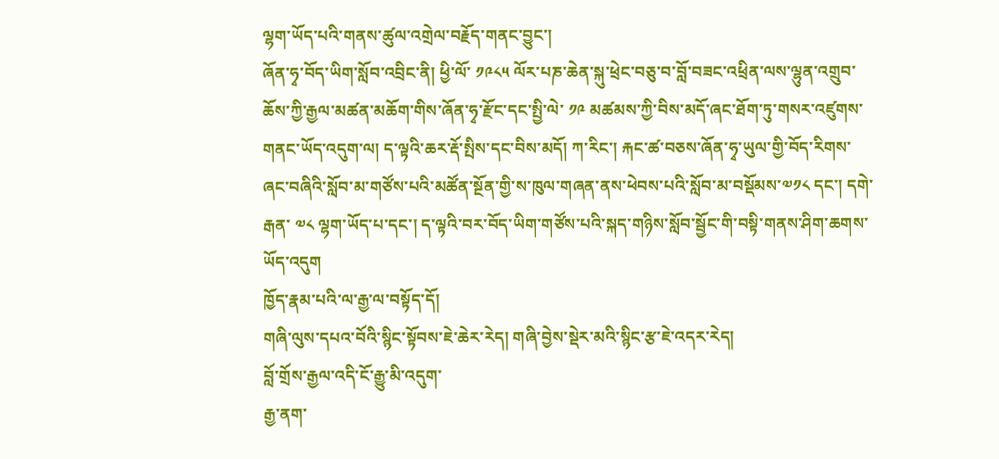ལྷག་ཡོད་པའི་གནས་ཚུལ་འགྲེལ་བརྗོད་གནང་བྱུང་།
ཞོན་ཧྭ་བོད་ཡིག་སློབ་འབྲིང་ནི། ཕྱི་ལོ་ ༡༩༨༥ ལོར་པཎ་ཆེན་སྐུ་ཕྲེང་བཅུ་བ་བློ་བཟང་འཕྲིན་ལས་ལྷུན་འགྲུབ་ཆོས་ཀྱི་རྒྱལ་མཚན་མཆོག་གིས་ཞོན་ཧྭ་རྫོང་དང་སྤྱི་ལེ་ ༡༩ མཚམས་ཀྱི་བིས་མདོ་ཞང་ཐོག་ཏུ་གསར་འཛུགས་གནང་ཡོད་འདུག་ལ། ད་ལྟའི་ཆར་རྡོ་སྤིས་དང་བིས་མདོ། ཀ་རིང་། རྐང་ཚ་བཅས་ཞོན་ཧྭ་ཡུལ་གྱི་བོད་རིགས་ཞང་བཞིའི་སློབ་མ་གཙོས་པའི་མཚོན་སྔོན་གྱི་ས་ཁུལ་གཞན་ནས་ཕེབས་པའི་སློབ་མ་བསྡོམས་༧༡༨ དང་། དགེ་རྒན་ ༧༨ ལྷག་ཡོད་པ་དང་། ད་ལྟའི་བར་བོད་ཡིག་གཙོས་པའི་སྐད་གཉིས་སློབ་སྦྱོང་གི་བསྟི་གནས་ཤིག་ཆགས་ཡོད་འདུག
ཁྱོད་རྣམ་པའི་ལ་རྒྱ་ལ་བསྟོད་དོ།
གཞི་ལུས་དཔའ་བོའི་སྙིང་སྟོབས་ཇེ་ཆེར་རེད། གཞི་བྱེས་སྡེར་མའི་སྙིང་རྩ་ཇེ་འདར་རེད།
བློ་གྲོས་རྒྱལ་འདི་ངོ་རྒྱུ་མི་འདུག་
རྒྱ་ནག་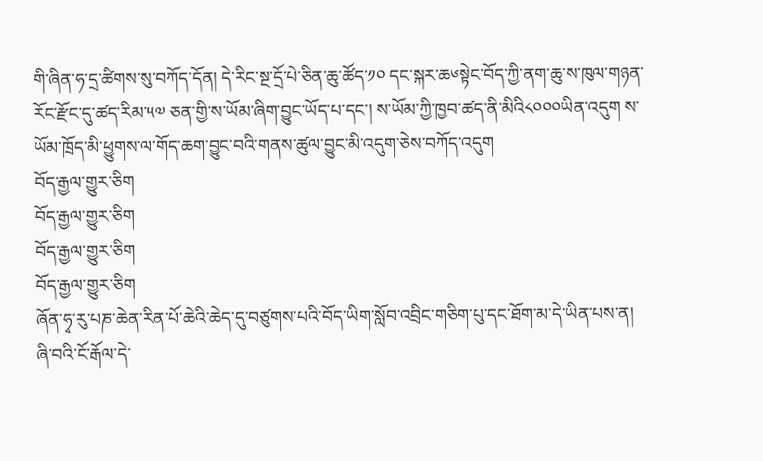གི་ཞིན་ཧ་དྲ་ཚིགས་སུ་བཀོད་དོན། དེ་རིང་སྔ་དྲོ་པེ་ཅིན་ཆུ་ཚོད་༡༠ དང་སྐར་ཆ༦སྟེང་བོད་ཀྱི་ནག་ཆུ་ས་ཁུལ་གཉན་རོང་རྫོང་དུ་ཚད་རིམ་༥༧ ཅན་གྱི་ས་ཡོམ་ཞིག་བྱུང་ཡོད་པ་དང་། ས་ཡོམ་ཀྱི་ཁྱབ་ཚད་ནི་མིའི༨༠༠༠ཡིན་འདུག ས་ཡོམ་ཁྲོད་མི་ཕྱུགས་ལ་གོད་ཆག་བྱུང་བའི་གནས་ཚུལ་བྱུང་མི་འདུག་ཅེས་བཀོད་འདུག
བོད་རྒྱལ་གྱུར་ཅིག
བོད་རྒྱལ་གྱུར་ཅིག
བོད་རྒྱལ་གྱུར་ཅིག
བོད་རྒྱལ་གྱུར་ཅིག
ཞོན་ཧྭ་རུ་པཎ་ཆེན་རིན་པོ་ཆེའི་ཆེད་དུ་བཙུགས་པའི་བོད་ཡིག་སློབ་འབྲིང་གཅིག་པུ་དང་ཐོག་མ་དེ་ཡིན་པས་ན། ཞི་བའི་ངོ་རྒོལ་དེ་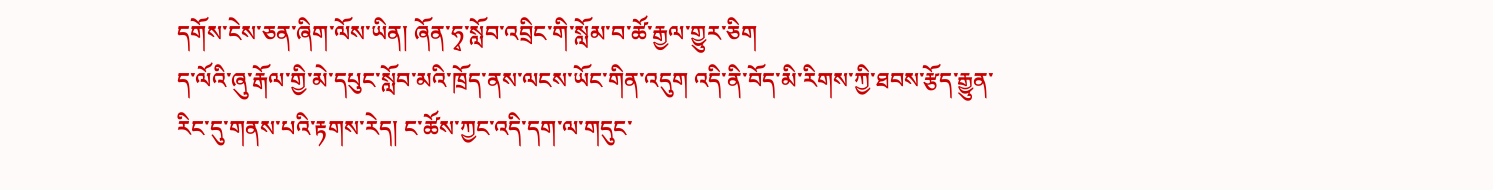དགོས་ངེས་ཅན་ཞིག་ལོས་ཡིན། ཞོན་ཧྭ་སློབ་འབྲིང་གི་སློམ་བ་ཚོ་རྒྱལ་གྱུར་ཅིག
ད་ལོའི་ཞུ་རྒོལ་གྱི་མེ་དཔུང་སློབ་མའི་ཁྲོད་ནས་ལངས་ཡོང་གིན་འདུག འདི་ནི་བོད་མི་རིགས་ཀྱི་ཐབས་རྩོད་རྒྱུན་རིང་དུ་གནས་པའི་རྟགས་རེད། ང་ཚོས་ཀྱང་འདི་དག་ལ་གདུང་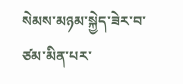སེམས་མཉམ་སྐྱེད་ཟེར་བ་ཙམ་མིན་པར་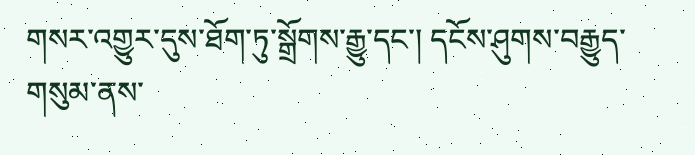གསར་འགྱུར་དུས་ཐོག་ཏུ་སྒྲོགས་རྒྱུ་དང་། དངོས་ཤུགས་བརྒྱུད་གསུམ་ནས་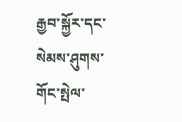རྒྱབ་སྐྱོར་དང་སེམས་ཤུགས་གོང་སྤེལ་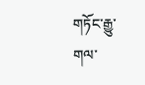གཏོང་རྒྱུ་གལ་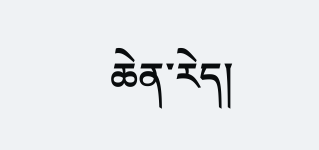ཆེན་རེད།